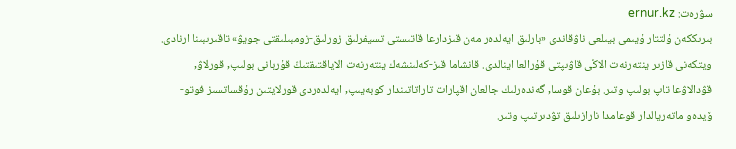سۋرەت: ernur.kz
بىرىككەن ۇلتتار ۇيىمى بيىلعى ناۋقاندى «بارلىق ايەلدەر مەن قىزدارعا قاتىستى تسيفرلىق زورلىق-زومبىلىقتى جويۋ» تاقىرىبىنا ارنادى. ويتكەنى قازىر ينتەرنەت الاڭى قاۋىپتى قۇرالعا اينالدى. قانشاما قىز-كەلىنشەك ينتەرنەت الاياقتىقتىڭ قۇربانى بولىپ, قورلاۋ, قۋدالاۋعا تاپ بولىپ وتىر. بۇعان قوسا, گەندەرلىك جالعان اقپارات تاراتاتىندار كوبەيىپ, ايەلدەردى قورلايتىن رۇقساتسىز فوتو-ۆيدەو ماتەريالدار قوعامدا نارازىلىق تۋدىرتىپ وتىر.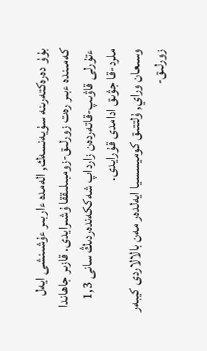بۇۇ دەرەكتەرىنە سۇيەنسەك, الەمدە ءاربىر ءۇشىنشى ايەل كەمىندە ءبىر رەت زورلىق-زومبىلىققا ۇشىرايدى. قازىر جاھاندا ءتۇرلى قاۋىپ-قاتەردەن زارداپ شەككەندەردىڭ سانى 1,3 ملرد-قا جۋىق ادامدى قۇرايدى.
وسىعان وراي, ۇلتتىق كوميسسيا ايەلدەر مەن بالالاردى كيبەر زورلىق-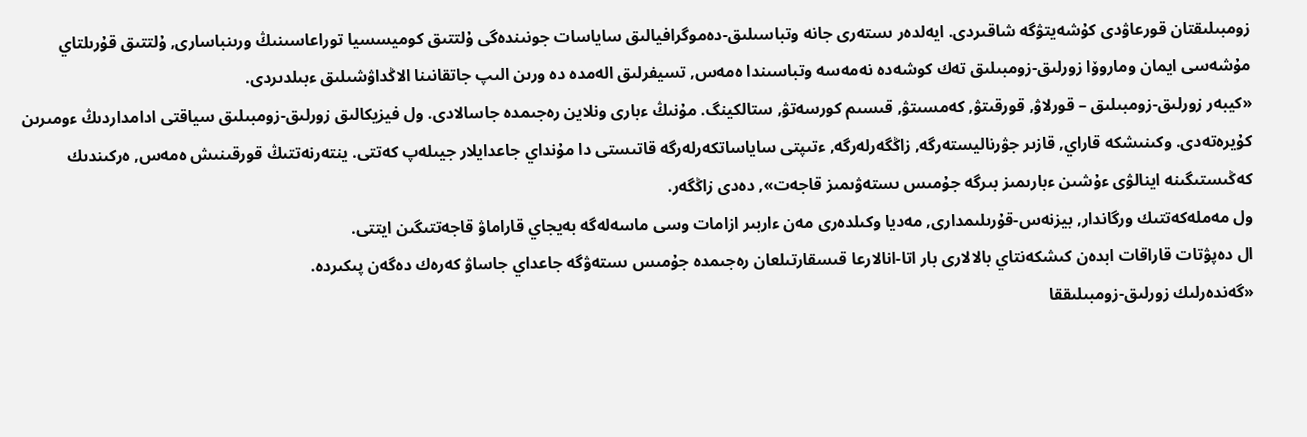زومبىلىقتان قورعاۋدى كۇشەيتۋگە شاقىردى. ايەلدەر ىستەرى جانە وتباسىلىق-دەموگرافيالىق ساياسات جونىندەگى ۇلتتىق كوميسسيا توراعاسىنىڭ ورىنباسارى, ۇلتتىق قۇرىلتاي مۇشەسى ايمان وماروۆا زورلىق-زومبىلىق تەك كوشەدە نەمەسە وتباسىندا ەمەس, تسيفرلىق الەمدە دە ورىن الىپ جاتقانىنا الاڭداۋشىلىق ءبىلدىردى.
«كيبەر زورلىق-زومبىلىق – قورلاۋ, قورقىتۋ, كەمسىتۋ, قىسىم كورسەتۋ, ستالكينگ. مۇنىڭ ءبارى ونلاين رەجىمدە جاسالادى. ول فيزيكالىق زورلىق-زومبىلىق سياقتى ادامداردىڭ ءومىرىن كۇيرەتەدى. وكىنىشكە قاراي, قازىر جۋرناليستەرگە, زاڭگەرلەرگە, ءتىپتى ساياساتكەرلەرگە قاتىستى دا مۇنداي جاعدايلار جيىلەپ كەتتى. ينتەرنەتتىڭ قورقىنىش ەمەس, ەركىندىك كەڭىستىگىنە اينالۋى ءۇشىن ءبارىمىز بىرگە جۇمىس ىستەۋىمىز قاجەت», دەدى زاڭگەر.
ول مەملەكەتتىك ورگاندار, بيزنەس-قۇرىلىمدارى, مەديا وكىلدەرى مەن ءاربىر ازامات وسى ماسەلەگە بەيجاي قاراماۋ قاجەتتىگىن ايتتى.
ال دەپۋتات قاراقات ابدەن كىشكەنتاي بالالارى بار اتا-انالارعا قىسقارتىلعان رەجىمدە جۇمىس ىستەۋگە جاعداي جاساۋ كەرەك دەگەن پىكىردە.
«گەندەرلىك زورلىق-زومبىلىققا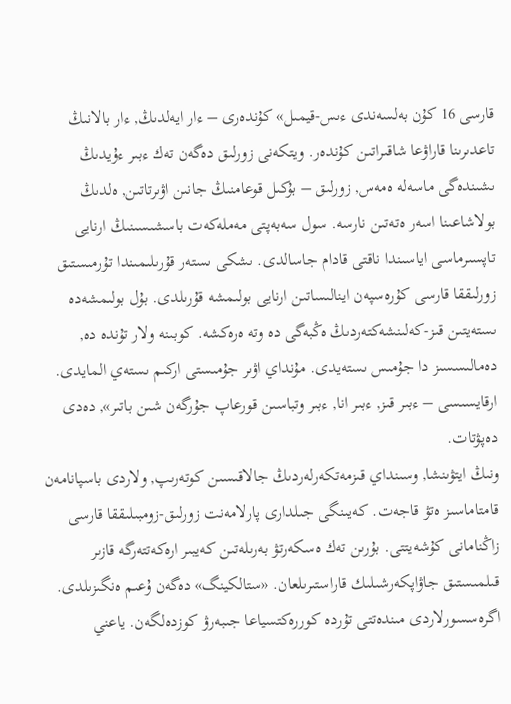قارسى 16 كۇن بەلسەندى ءىس-قيمىل» كۇندەرى – ءار ايەلدىڭ, ءار بالانىڭ تاعدىرىنا قاراۋعا شاقىراتىن كۇندەر. ويتكەنى زورلىق دەگەن تەك ءبىر ءۇيدىڭ ىشىندەگى ماسەلە ەمەس, زورلىق – بۇكىل قوعامنىڭ جانىن اۋىرتاتىن, ەلدىڭ بولاشاعىنا اسەر ەتەتىن نارسە. سول سەبەپتى مەملەكەت باسشىسىنىڭ ارنايى تاپسىرماسى اياسىندا ناقتى قادام جاسالدى. ىشكى ىستەر قۇرىلىمىندا تۇرمىستىق زورلىققا قارسى كۇرەسپەن اينالىساتىن ارنايى بولىمشە قۇرىلدى. بۇل بولىمشەدە ىستەيتىن قىز-كەلىنشەكتەردىڭ ەڭبەگى دە وتە ەرەكشە. كوبىنە ولار تۇندە دە, دەمالىسسىز دا جۇمىس ىستەيدى. مۇنداي اۋىر جۇمىستى اركىم ىستەي المايدى. ارقايسىسى – ءبىر قىز, ءبىر انا, ءبىر وتباسىن قورعاپ جۇرگەن شىن باتىر», دەدى دەپۋتات.
ونىڭ ايتۋىنشا, وسىنداي قىزمەتكەرلەردىڭ جالاقىسىن كوتەرىپ, ولاردى باسپانامەن قامتاماسىز ەتۋ قاجەت. كەيىنگى جىلدارى پارلامەنت زورلىق-زومبىلىققا قارسى زاڭنامانى كۇشەيتتى. بۇرىن تەك ەسكەرتۋ بەرىلەتىن كەيبىر ارەكەتتەرگە قازىر قىلمىستىق جاۋاپكەرشىلىك قاراستىرىلعان. «ستالكينگ» دەگەن ۇعىم ەنگىزىلدى. اگرەسسورلاردى مىندەتتى تۇردە كوررەكتسياعا جىبەرۋ كوزدەلگەن. ياعني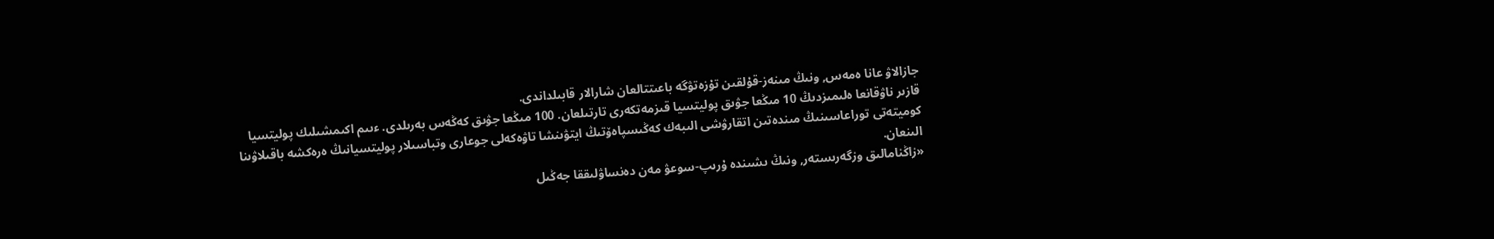جازالاۋ عانا ەمەس, ونىڭ مىنەز-قۇلقىن تۇزەتۋگە باعىتتالعان شارالار قابىلداندى.
قازىر ناۋقانعا ەلىمىزدىڭ 10 مىڭعا جۋىق پوليتسيا قىزمەتكەرى تارتىلعان. 100 مىڭعا جۋىق كەڭەس بەرىلدى. ءىىم اكىمشىلىك پوليتسيا كوميتەتى توراعاسىنىڭ مىندەتىن اتقارۋشى الىبەك كەڭىسپاەۆتىڭ ايتۋىنشا تاۋەكەلى جوعارى وتباسىلار پوليتسيانىڭ ەرەكشە باقىلاۋىنا الىنعان.
«زاڭنامالىق وزگەرىستەر, ونىڭ ىشىندە ۇرىپ-سوعۋ مەن دەنساۋلىققا جەڭىل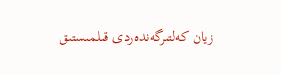زيان كەلتىرگەندەردى قىلمىستىق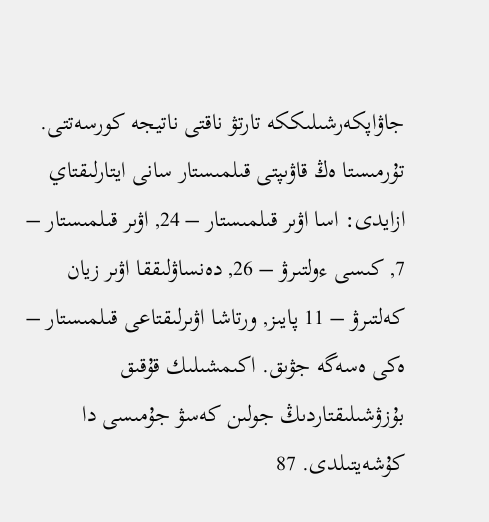جاۋاپكەرشىلىككە تارتۋ ناقتى ناتيجە كورسەتتى. تۇرمىستا ەڭ قاۋىپتى قىلمىستار سانى ايتارلىقتاي ازايدى: اسا اۋىر قىلمىستار – 24, اۋىر قىلمىستار – 7, كىسى ءولتىرۋ – 26, دەنساۋلىققا اۋىر زيان كەلتىرۋ – 11 پايىز, ورتاشا اۋىرلىقتاعى قىلمىستار – ەكى ەسەگە جۋىق. اكىمشىلىك قۇقىق بۇزۋشىلىقتاردىڭ جولىن كەسۋ جۇمىسى دا كۇشەيتىلدى. 87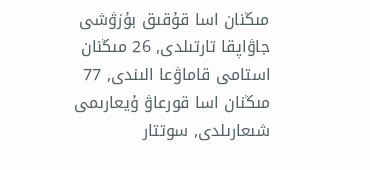مىڭنان اسا قۇقىق بۇزۋشى جاۋاپقا تارتىلدى, 26 مىڭنان استامى قاماۋعا الىندى, 77 مىڭنان اسا قورعاۋ ۇيعارىمى شىعارىلدى, سوتتار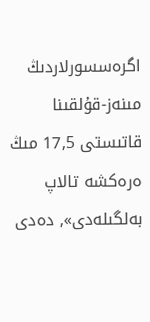اگرەسسورلاردىڭ مىنەز-قۇلقىنا قاتىستى 17,5 مىڭ ەرەكشە تالاپ بەلگىلەدى», دەدى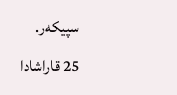سپيكەر.
25 قاراشادا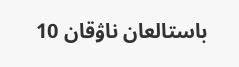باستالعان ناۋقان 10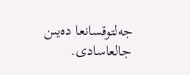جەلتوقسانعا دەيىن جالعاسادى.